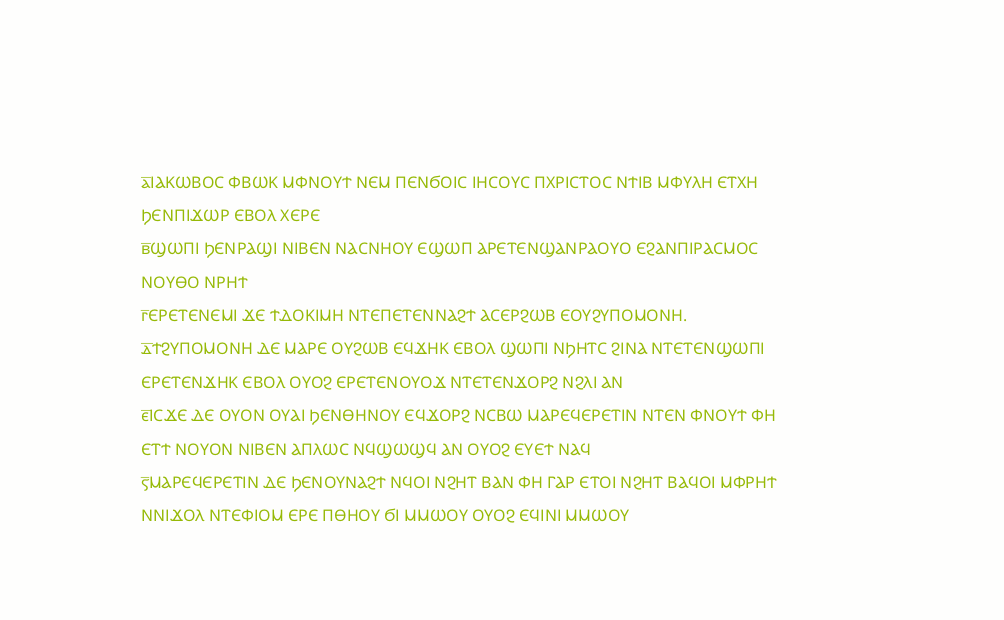ⲁ̅ⲒⲀⲔⲰⲂⲞⲤ ⲪⲂⲰⲔ ⲘⲪⲚⲞⲨϮ ⲚⲈⲘ ⲠⲈⲚϬⲞⲒⲤ ⲒⲎⲤⲞⲨⲤ ⲠⲬⲢⲒⲤⲦⲞⲤ ⲚϮⲒⲂ ⲘⲪⲨⲖⲎ ⲈⲦⲬⲎ ϦⲈⲚⲠⲒϪⲰⲢ ⲈⲂⲞⲖ ⲬⲈⲢⲈ
ⲃ̅ϢⲰⲠⲒ ϦⲈⲚⲢⲀϢⲒ ⲚⲒⲂⲈⲚ ⲚⲀⲤⲚⲎⲞⲨ ⲈϢⲰⲠ ⲀⲢⲈⲦⲈⲚϢⲀⲚⲢⲀⲞⲨⲞ ⲈϨⲀⲚⲠⲒⲢⲀⲤⲘⲞⲤ ⲚⲞⲨⲐⲞ ⲚⲢⲎϮ
ⲅ̅ⲈⲢⲈⲦⲈⲚⲈⲘⲒ ϪⲈ ϮⲆⲞⲔⲒⲘⲎ ⲚⲦⲈⲠⲈⲦⲈⲚⲚⲀϨϮ ⲀⲤⲈⲢϨⲰⲂ ⲈⲞⲨϨⲨⲠⲞⲘⲞⲚⲎ.
ⲇ̅ϮϨⲨⲠⲞⲘⲞⲚⲎ ⲆⲈ ⲘⲀⲢⲈ ⲞⲨϨⲰⲂ ⲈϤϪⲎⲔ ⲈⲂⲞⲖ ϢⲰⲠⲒ ⲚϦⲎⲦⲤ ϨⲒⲚⲀ ⲚⲦⲈⲦⲈⲚϢⲰⲠⲒ ⲈⲢⲈⲦⲈⲚϪⲎⲔ ⲈⲂⲞⲖ ⲞⲨⲞϨ ⲈⲢⲈⲦⲈⲚⲞⲨⲞϪ ⲚⲦⲈⲦⲈⲚϪⲞⲢϨ ⲚϨⲖⲒ ⲀⲚ
ⲉ̅ⲒⲤϪⲈ ⲆⲈ ⲞⲨⲞⲚ ⲞⲨⲀⲒ ϦⲈⲚⲐⲎⲚⲞⲨ ⲈϤϪⲞⲢϨ ⲚⲤⲂⲰ ⲘⲀⲢⲈϤⲈⲢⲈⲦⲒⲚ ⲚⲦⲈⲚ ⲪⲚⲞⲨϮ ⲪⲎ ⲈⲦϮ ⲚⲞⲨⲞⲚ ⲚⲒⲂⲈⲚ ⲀⲠⲖⲰⲤ ⲚϤϢⲰϢϤ ⲀⲚ ⲞⲨⲞϨ ⲈⲨⲈϮ ⲚⲀϤ
ⲋ̅ⲘⲀⲢⲈϤⲈⲢⲈⲦⲒⲚ ⲆⲈ ϦⲈⲚⲞⲨⲚⲀϨϮ ⲚϤⲞⲒ ⲚϨⲎⲦ ⲂⲀⲚ ⲪⲎ ⲄⲀⲢ ⲈⲦⲞⲒ ⲚϨⲎⲦ ⲂⲀϤⲞⲒ ⲘⲪⲢⲎϮ ⲚⲚⲒϪⲞⲖ ⲚⲦⲈⲪⲒⲞⲘ ⲈⲢⲈ ⲠⲐⲎⲞⲨ ϬⲒ ⲘⲘⲰⲞⲨ ⲞⲨⲞϨ ⲈϤⲒⲚⲒ ⲘⲘⲰⲞⲨ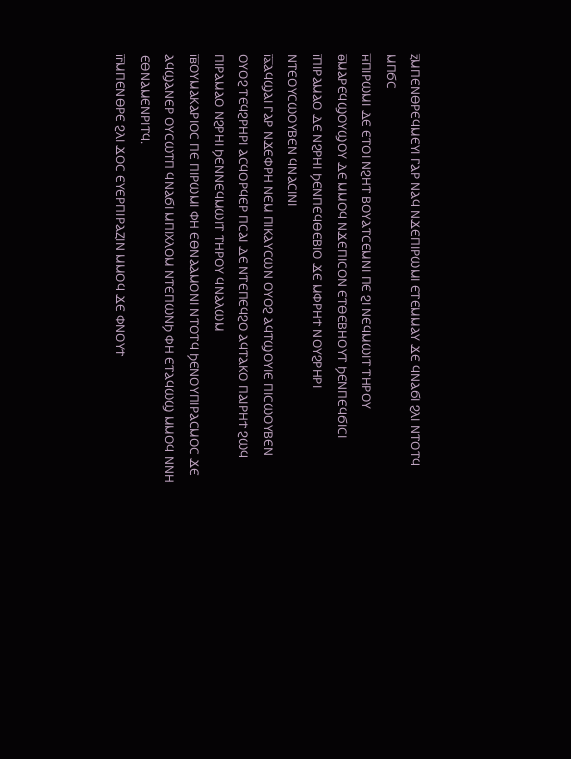ⲍ̅ⲘⲠⲈⲚⲐⲢⲈϤⲘⲈⲨⲒ ⲄⲀⲢ ⲚⲀϤ ⲚϪⲈⲠⲒⲢⲰⲘⲒ ⲈⲦⲈⲘⲘⲀⲨ ϪⲈ ϤⲚⲀϬⲒ ϨⲖⲒ ⲚⲦⲞⲦϤ ⲘⲠϬⲤ
ⲏ̅ⲠⲒⲢⲰⲘⲒ ⲆⲈ ⲈⲦⲞⲒ ⲚϨⲎⲦ ⲂⲞⲨⲀⲦⲤⲈⲘⲚⲒ ⲠⲈ ϨⲒ ⲚⲈϤⲘⲰⲒⲦ ⲦⲎⲢⲞⲨ
ⲑ̅ⲘⲀⲢⲈϤϢⲞⲨϢⲞⲨ ⲆⲈ ⲘⲘⲞϤ ⲚϪⲈⲠⲒⲤⲞⲚ ⲈⲦⲐⲈⲂⲎⲞⲨⲦ ϦⲈⲚⲠⲈϤϬⲒⲤⲒ
ⲓ̅ⲠⲒⲢⲀⲘⲀⲞ ⲆⲈ ⲚϨⲢⲎⲒ ϦⲈⲚⲠⲈϤⲐⲈⲂⲒⲞ ϪⲈ ⲘⲪⲢⲎϮ ⲚⲞⲨϨⲢⲎⲢⲒ ⲚⲦⲈⲞⲨⲤⲰⲞⲨⲂⲈⲚ ϤⲚⲀⲤⲒⲚⲒ
ⲓ̅ⲁ̅ⲀϤϢⲀⲒ ⲄⲀⲢ ⲚϪⲈⲪⲢⲎ ⲚⲈⲘ ⲠⲒⲔⲀⲨⲤⲰⲚ ⲞⲨⲞϨ ⲀϤⲦϢⲞⲨⲒⲈ ⲠⲒⲤⲰⲞⲨⲂⲈⲚ ⲞⲨⲞϨ ⲦⲈϤϨⲢⲎⲢⲒ ⲀⲤϤⲞⲢϤⲈⲢ ⲠⲤⲀⲒ ⲆⲈ ⲚⲦⲈⲠⲈϤϨⲞ ⲀϤⲦⲀⲔⲞ ⲠⲀⲒⲢⲎϮ ϨⲰϤ ⲠⲒⲢⲀⲘⲀⲞ ⲚϨⲢⲎⲒ ϦⲈⲚⲚⲈϤⲘⲰⲒⲦ ⲦⲎⲢⲞⲨ ϤⲚⲀⲖⲰⲘ
ⲓ̅ⲃ̅ⲞⲨⲘⲀⲔⲀⲢⲒⲞⲤ ⲠⲈ ⲠⲒⲢⲰⲘⲒ ⲪⲎ ⲈⲐⲚⲀⲀⲘⲞⲚⲒ ⲚⲦⲞⲦϤ ϦⲈⲚⲞⲨⲠⲒⲢⲀⲤⲘⲞⲤ ϪⲈ ⲀϤϢⲀⲚⲈⲢ ⲞⲨⲤⲰⲦⲠ ϤⲚⲀϬⲒ ⲘⲠⲒⲬⲖⲞⲘ ⲚⲦⲈⲠⲰⲚϦ ⲪⲎ ⲈⲦⲀϤⲰϢ ⲘⲘⲞϤ ⲚⲚⲎ ⲈⲐⲚⲀⲘⲈⲚⲢⲒⲦϤ.
ⲓ̅ⲅ̅ⲘⲠⲈⲚⲐⲢⲈ ϨⲖⲒ ϪⲞⲤ ⲈⲨⲈⲢⲠⲒⲢⲀⲌⲒⲚ ⲘⲘⲞϤ ϪⲈ ⲪⲚⲞⲨϮ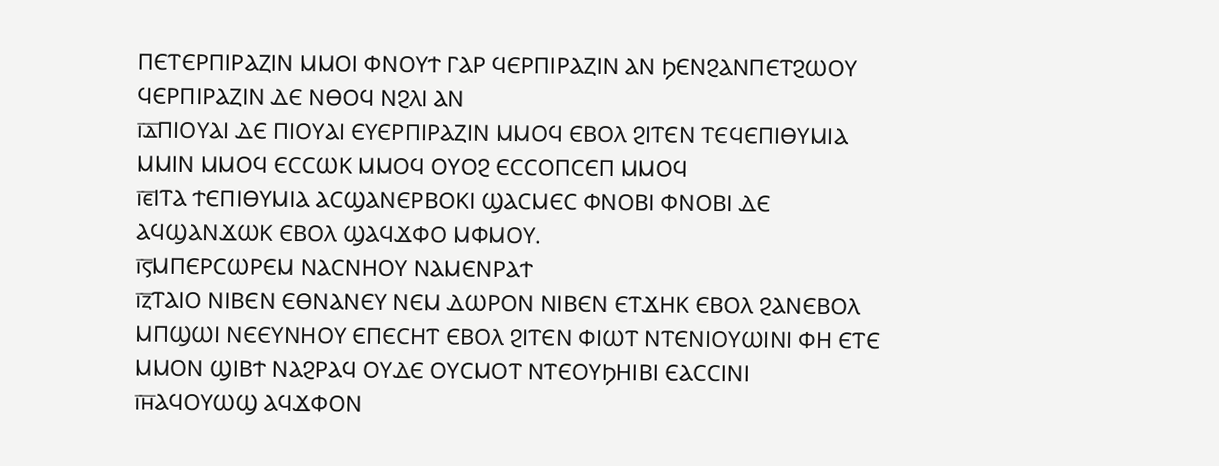ⲠⲈⲦⲈⲢⲠⲒⲢⲀⲌⲒⲚ ⲘⲘⲞⲒ ⲪⲚⲞⲨϮ ⲄⲀⲢ ϤⲈⲢⲠⲒⲢⲀⲌⲒⲚ ⲀⲚ ϦⲈⲚϨⲀⲚⲠⲈⲦϨⲰⲞⲨ ϤⲈⲢⲠⲒⲢⲀⲌⲒⲚ ⲆⲈ ⲚⲐⲞϤ ⲚϨⲖⲒ ⲀⲚ
ⲓ̅ⲇ̅ⲠⲒⲞⲨⲀⲒ ⲆⲈ ⲠⲒⲞⲨⲀⲒ ⲈⲨⲈⲢⲠⲒⲢⲀⲌⲒⲚ ⲘⲘⲞϤ ⲈⲂⲞⲖ ϨⲒⲦⲈⲚ ⲦⲈϤⲈⲠⲒⲐⲨⲘⲒⲀ ⲘⲘⲒⲚ ⲘⲘⲞϤ ⲈⲤⲤⲰⲔ ⲘⲘⲞϤ ⲞⲨⲞϨ ⲈⲤⲤⲞⲠⲤⲈⲠ ⲘⲘⲞϤ
ⲓ̅ⲉ̅ⲒⲦⲀ ϮⲈⲠⲒⲐⲨⲘⲒⲀ ⲀⲤϢⲀⲚⲈⲢⲂⲞⲔⲒ ϢⲀⲤⲘⲈⲤ ⲪⲚⲞⲂⲒ ⲪⲚⲞⲂⲒ ⲆⲈ ⲀϤϢⲀⲚϪⲰⲔ ⲈⲂⲞⲖ ϢⲀϤϪⲪⲞ ⲘⲪⲘⲞⲨ.
ⲓ̅ⲋ̅ⲘⲠⲈⲢⲤⲰⲢⲈⲘ ⲚⲀⲤⲚⲎⲞⲨ ⲚⲀⲘⲈⲚⲢⲀϮ
ⲓ̅ⲍ̅ⲦⲀⲒⲞ ⲚⲒⲂⲈⲚ ⲈⲐⲚⲀⲚⲈⲨ ⲚⲈⲘ ⲆⲰⲢⲞⲚ ⲚⲒⲂⲈⲚ ⲈⲦϪⲎⲔ ⲈⲂⲞⲖ ϨⲀⲚⲈⲂⲞⲖ ⲘⲠϢⲰⲒ ⲚⲈⲈⲨⲚⲎⲞⲨ ⲈⲠⲈⲤⲎⲦ ⲈⲂⲞⲖ ϨⲒⲦⲈⲚ ⲪⲒⲰⲦ ⲚⲦⲈⲚⲒⲞⲨⲰⲒⲚⲒ ⲪⲎ ⲈⲦⲈ ⲘⲘⲞⲚ ϢⲒⲂϮ ⲚⲀϨⲢⲀϤ ⲞⲨⲆⲈ ⲞⲨⲤⲘⲞⲦ ⲚⲦⲈⲞⲨϦⲎⲒⲂⲒ ⲈⲀⲤⲤⲒⲚⲒ
ⲓ̅ⲏ̅ⲀϤⲞⲨⲰϢ ⲀϤϪⲪⲞⲚ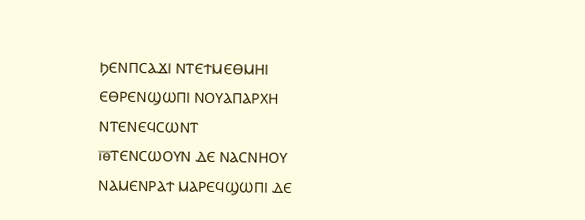ϦⲈⲚⲠⲤⲀϪⲒ ⲚⲦⲈϮⲘⲈⲐⲘⲎⲒ ⲈⲐⲢⲈⲚϢⲰⲠⲒ ⲚⲞⲨⲀⲠⲀⲢⲬⲎ ⲚⲦⲈⲚⲈϤⲤⲰⲚⲦ
ⲓ̅ⲑ̅ⲦⲈⲚⲤⲰⲞⲨⲚ ⲆⲈ ⲚⲀⲤⲚⲎⲞⲨ ⲚⲀⲘⲈⲚⲢⲀϮ ⲘⲀⲢⲈϤϢⲰⲠⲒ ⲆⲈ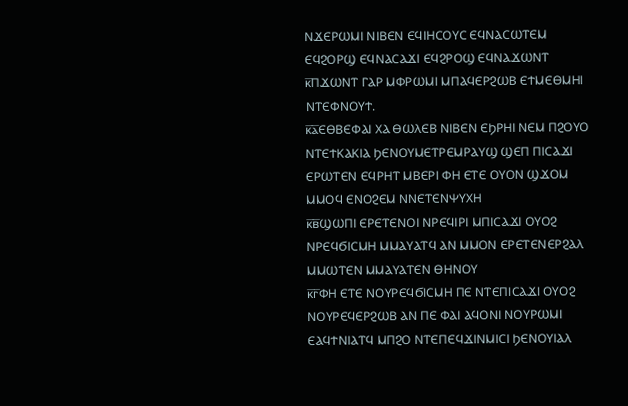ⲚϪⲈⲢⲰⲘⲒ ⲚⲒⲂⲈⲚ ⲈϤⲒⲎⲤⲞⲨⲤ ⲈϤⲚⲀⲤⲰⲦⲈⲘ ⲈϤϨⲞⲢϢ ⲈϤⲚⲀⲤⲀϪⲒ ⲈϤϨⲢⲞϢ ⲈϤⲚⲀϪⲰⲚⲦ
ⲕ̅ⲠϪⲰⲚⲦ ⲄⲀⲢ ⲘⲪⲢⲰⲘⲒ ⲘⲠⲀϤⲈⲢϨⲰⲂ ⲈϮⲘⲈⲐⲘⲎⲒ ⲚⲦⲈⲪⲚⲞⲨϮ.
ⲕ̅ⲁ̅ⲈⲐⲂⲈⲪⲀⲒ ⲬⲀ ⲐⲰⲖⲈⲂ ⲚⲒⲂⲈⲚ ⲈϦⲢⲎⲒ ⲚⲈⲘ ⲠϨⲞⲨⲞ ⲚⲦⲈϮⲔⲀⲔⲒⲀ ϦⲈⲚⲞⲨⲘⲈⲦⲢⲈⲘⲢⲀⲨϢ ϢⲈⲠ ⲠⲒⲤⲀϪⲒ ⲈⲢⲰⲦⲈⲚ ⲈϤⲢⲎⲦ ⲘⲂⲈⲢⲒ ⲪⲎ ⲈⲦⲈ ⲞⲨⲞⲚ ϢϪⲞⲘ ⲘⲘⲞϤ ⲈⲚⲞϨⲈⲘ ⲚⲚⲈⲦⲈⲚⲮⲨⲬⲎ
ⲕ̅ⲃ̅ϢⲰⲠⲒ ⲈⲢⲈⲦⲈⲚⲞⲒ ⲚⲢⲈϤⲒⲢⲒ ⲘⲠⲒⲤⲀϪⲒ ⲞⲨⲞϨ ⲚⲢⲈϤϬⲒⲤⲘⲎ ⲘⲘⲀⲨⲀⲦϤ ⲀⲚ ⲘⲘⲞⲚ ⲈⲢⲈⲦⲈⲚⲈⲢϨⲀⲖ ⲘⲘⲰⲦⲈⲚ ⲘⲘⲀⲨⲀⲦⲈⲚ ⲐⲎⲚⲞⲨ
ⲕ̅ⲅ̅ⲪⲎ ⲈⲦⲈ ⲚⲞⲨⲢⲈϤϬⲒⲤⲘⲎ ⲠⲈ ⲚⲦⲈⲠⲒⲤⲀϪⲒ ⲞⲨⲞϨ ⲚⲞⲨⲢⲈϤⲈⲢϨⲰⲂ ⲀⲚ ⲠⲈ ⲪⲀⲒ ⲀϤⲞⲚⲒ ⲚⲞⲨⲢⲰⲘⲒ ⲈⲀϤϮⲚⲒⲀⲦϤ ⲘⲠϨⲞ ⲚⲦⲈⲠⲈϤϪⲒⲚⲘⲒⲤⲒ ϦⲈⲚⲞⲨⲒⲀⲖ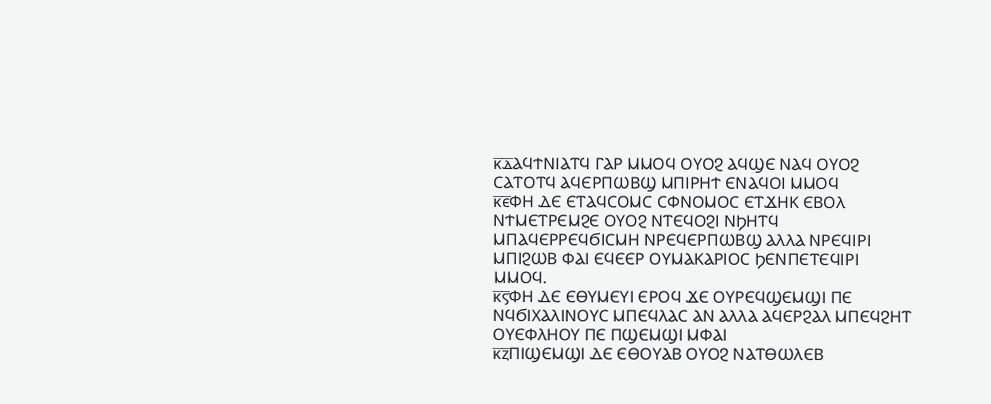ⲕ̅ⲇ̅ⲀϤϮⲚⲒⲀⲦϤ ⲄⲀⲢ ⲘⲘⲞϤ ⲞⲨⲞϨ ⲀϤϢⲈ ⲚⲀϤ ⲞⲨⲞϨ ⲤⲀⲦⲞⲦϤ ⲀϤⲈⲢⲠⲰⲂϢ ⲘⲠⲒⲢⲎϮ ⲈⲚⲀϤⲞⲒ ⲘⲘⲞϤ
ⲕ̅ⲉ̅ⲪⲎ ⲆⲈ ⲈⲦⲀϤⲤⲞⲘⲤ ⲤⲪⲚⲞⲘⲞⲤ ⲈⲦϪⲎⲔ ⲈⲂⲞⲖ ⲚϮⲘⲈⲦⲢⲈⲘϨⲈ ⲞⲨⲞϨ ⲚⲦⲈϤⲞϨⲒ ⲚϦⲎⲦϤ ⲘⲠⲀϤⲈⲢⲢⲈϤϬⲒⲤⲘⲎ ⲚⲢⲈϤⲈⲢⲠⲰⲂϢ ⲀⲖⲖⲀ ⲚⲢⲈϤⲒⲢⲒ ⲘⲠⲒϨⲰⲂ ⲪⲀⲒ ⲈϤⲈⲈⲢ ⲞⲨⲘⲀⲔⲀⲢⲒⲞⲤ ϦⲈⲚⲠⲈⲦⲈϤⲒⲢⲒ ⲘⲘⲞϤ.
ⲕ̅ⲋ̅ⲪⲎ ⲆⲈ ⲈⲐⲨⲘⲈⲨⲒ ⲈⲢⲞϤ ϪⲈ ⲞⲨⲢⲈϤϢⲈⲘϢⲒ ⲠⲈ ⲚϤϬⲒⲬⲀⲖⲒⲚⲞⲨⲤ ⲘⲠⲈϤⲖⲀⲤ ⲀⲚ ⲀⲖⲖⲀ ⲀϤⲈⲢϨⲀⲖ ⲘⲠⲈϤϨⲎⲦ ⲞⲨⲈⲪⲖⲎⲞⲨ ⲠⲈ ⲠϢⲈⲘϢⲒ ⲘⲪⲀⲒ
ⲕ̅ⲍ̅ⲠⲒϢⲈⲘϢⲒ ⲆⲈ ⲈⲐⲞⲨⲀⲂ ⲞⲨⲞϨ ⲚⲀⲦⲐⲰⲖⲈⲂ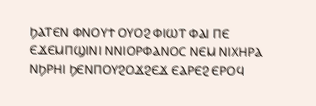ϦⲀⲦⲈⲚ ⲪⲚⲞⲨϮ ⲞⲨⲞϨ ⲪⲒⲰⲦ ⲪⲀⲒ ⲠⲈ ⲈϪⲈⲘⲠϢⲒⲚⲒ ⲚⲚⲒⲞⲢⲪⲀⲚⲞⲤ ⲚⲈⲘ ⲚⲒⲬⲎⲢⲀ ⲚϦⲢⲎⲒ ϦⲈⲚⲠⲞⲨϨⲞϪϨⲈϪ ⲈⲀⲢⲈϨ ⲈⲢⲞϤ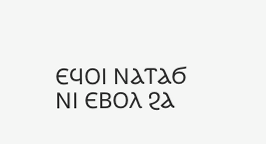ⲈϤⲞⲒ ⲚⲀⲦⲀϬ ⲚⲒ ⲈⲂⲞⲖ ϨⲀ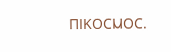ⲠⲒⲔⲞⲤⲘⲞⲤ.